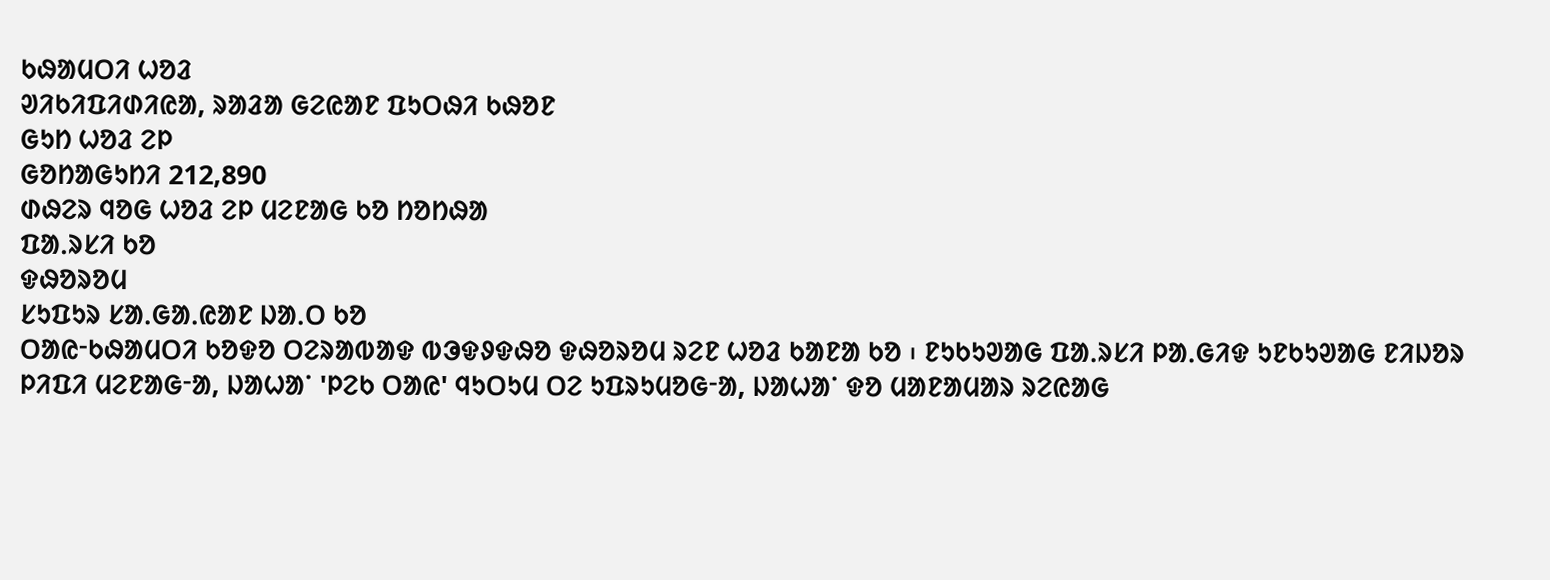ᱠᱷᱟᱢᱛᱤ ᱦᱚᱲ
ᱣᱤᱠᱤᱯᱤᱰᱤᱭᱟ, ᱨᱟᱲᱟ ᱜᱮᱭᱟᱱ ᱯᱩᱛᱷᱤ ᱠᱷᱚᱱ
ᱜᱩᱴ ᱦᱚᱲ ᱮᱞ
ᱜᱚᱴᱟᱜᱩᱴᱤ 212,890
ᱰᱷᱮᱨ ᱧᱚᱜ ᱦᱚᱲ ᱮᱞ ᱢᱮᱱᱟᱜ ᱠᱚ ᱴᱚᱴᱷᱟ
ᱯᱟᱹᱨᱥᱤ ᱠᱚ
ᱫᱷᱚᱨᱚᱢ
ᱥᱩᱯᱩᱨ ᱥᱟᱹᱜᱟᱹᱭᱟᱱ ᱡᱟᱹᱛ ᱠᱚ
ᱛᱟᱭᱼᱠᱷᱟᱢᱛᱤ ᱠᱚᱫᱚ ᱛᱮᱨᱟᱵᱟᱫ ᱵᱳᱫᱽᱫᱷᱚ ᱫᱷᱚᱨᱚᱢ ᱨᱮᱱ ᱦᱚᱲ ᱠᱟᱱᱟ ᱠᱚ ᱾ ᱱᱩᱠᱩᱣᱟᱜ ᱯᱟᱹᱨᱥᱤ ᱞᱟᱹᱜᱤᱫ ᱩᱱᱠᱩᱣᱟᱜ ᱱᱤᱡᱚᱨ ᱞᱤᱯᱤ ᱢᱮᱱᱟᱜᱼᱟ, ᱡᱟᱦᱟᱸ 'ᱞᱮᱠ ᱛᱟᱭ' ᱧᱩᱛᱩᱢ ᱛᱮ ᱩᱯᱨᱩᱢᱚᱜᱼᱟ, ᱡᱟᱦᱟᱸ ᱫᱚ ᱢᱟᱱᱟᱢᱟᱨ ᱨᱮᱭᱟᱜ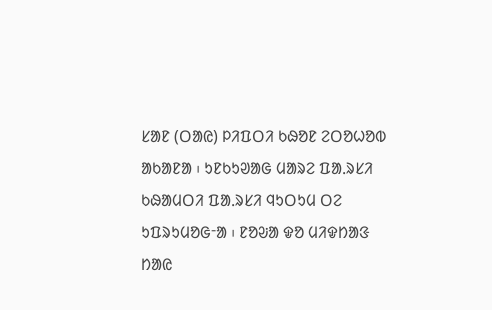ᱥᱟᱱ (ᱛᱟᱭ) ᱞᱤᱯᱛᱤ ᱠᱷᱚᱱ ᱮᱛᱚᱦᱚᱵ ᱟᱠᱟᱱᱟ ᱾ ᱩᱱᱠᱩᱣᱟᱜ ᱢᱟᱨᱮ ᱯᱟᱹᱨᱥᱤ ᱠᱷᱟᱢᱛᱤ ᱯᱟᱹᱨᱥᱤ ᱧᱩᱛᱩᱢ ᱛᱮ ᱩᱯᱨᱩᱢᱚᱜᱼᱟ ᱾ ᱱᱚᱶᱟ ᱫᱚ ᱢᱤᱫᱴᱟᱝ ᱴᱟᱭ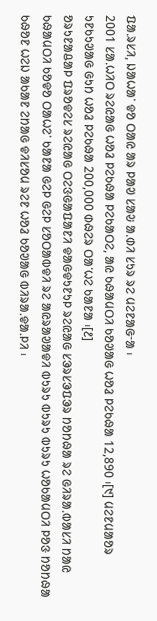ᱯᱟᱹᱨᱥᱤ, ᱡᱟᱦᱟᱸ ᱫᱚ ᱛᱟᱭ ᱟᱨ ᱞᱟᱣ ᱥᱟᱶ ᱟᱹᱰᱤ ᱥᱩᱨ ᱨᱮ ᱢᱮᱱᱟᱜᱼᱟ ᱾
2001 ᱥᱟᱹᱦᱤᱛ ᱨᱮᱭᱟᱜ ᱦᱚᱲ ᱞᱮᱠᱷᱟ ᱞᱮᱠᱟᱛᱮ, ᱟᱭ ᱠᱷᱟᱢᱛᱤ ᱠᱚᱣᱟᱜ ᱦᱚᱲ ᱞᱮᱠᱷᱟ 12,890 ᱾[᱑] ᱢᱮᱱᱢᱟᱚᱨ ᱩᱱᱠᱩᱣᱟᱜ ᱜᱩᱴ ᱦᱚᱲ ᱞᱮᱠᱷᱟ 200,000 ᱰᱷᱮᱨ ᱛᱟᱸᱦᱮ ᱠᱟᱱᱟ ᱾[᱒]
ᱚᱨᱩᱱᱟᱪᱟᱞ ᱯᱨᱚᱫᱮᱥ ᱨᱮᱭᱟᱜ ᱛᱮᱝᱜᱟᱯᱟᱱᱤ ᱫᱟᱜᱫᱩᱱᱩᱞ ᱨᱮᱭᱟᱜ ᱥᱳᱨᱥᱳᱯᱳᱨ ᱴᱚᱴᱷᱟ ᱨᱮ ᱜᱤᱨᱟᱹᱵᱟᱥᱤ ᱴᱟᱭ ᱠᱷᱟᱢᱛᱤ ᱠᱚᱫᱚ ᱛᱟᱦᱮᱸ ᱠᱟᱱᱟ ᱜᱮᱞ ᱜᱮᱞ ᱥᱚᱛᱟᱵᱫᱤ ᱨᱮ ᱟᱭᱨᱟᱣᱟᱫᱤ ᱵᱩᱨᱩ ᱵᱩᱨᱩ ᱵᱩᱨᱩ ᱦᱚᱠᱟᱢᱛᱤ ᱞᱚᱝ ᱴᱚᱴᱷᱟ ᱠᱷᱚᱱ ᱦᱮᱡ ᱟᱠᱟᱱ ᱮᱴᱟᱜ ᱫᱤᱥᱚᱢ ᱨᱮᱱ ᱦᱚᱲ ᱠᱚᱣᱟᱜ ᱵᱤᱨᱟᱹᱫᱟᱹᱞᱤ ᱾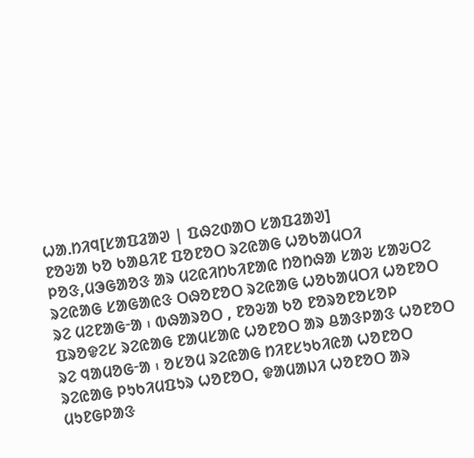ᱦᱟᱹᱴᱤᱧ[ᱥᱟᱯᱲᱟᱣ | ᱯᱷᱮᱰᱟᱛ ᱥᱟᱯᱲᱟᱣ]
ᱱᱚᱶᱟ ᱠᱚ ᱠᱟᱪᱤᱱ ᱯᱚᱱᱚᱛ ᱨᱮᱭᱟᱜ ᱦᱚᱠᱟᱢᱛᱤ ᱞᱚᱝ,ᱢᱳᱜᱟᱚᱝ ᱟᱨ ᱢᱮᱭᱤᱴᱠᱤᱱᱟᱭ ᱴᱚᱴᱷᱟ ᱥᱟᱶ ᱥᱟᱶᱛᱮ ᱨᱮᱭᱟᱜ ᱥᱟᱜᱟᱭᱝ ᱛᱷᱚᱱᱚᱛ ᱨᱮᱭᱟᱜ ᱦᱚᱠᱟᱢᱛᱤ ᱦᱚᱱᱚᱛ ᱨᱮ ᱢᱮᱱᱟᱜᱼᱟ ᱾ ᱵᱷᱟᱨᱚᱛ , ᱱᱚᱶᱟ ᱠᱚ ᱱᱚᱨᱚᱱᱚᱥᱚᱞ ᱯᱨᱚᱫᱮᱥ ᱨᱮᱭᱟᱜ ᱱᱟᱢᱥᱟᱭ ᱦᱚᱱᱚᱛ ᱟᱨ ᱪᱟᱝᱞᱟᱝ ᱦᱚᱱᱚᱛ ᱨᱮ ᱧᱟᱢᱚᱜᱼᱟ ᱾ ᱚᱥᱚᱢ ᱨᱮᱭᱟᱜ ᱴᱤᱱᱥᱩᱠᱤᱭᱟ ᱦᱚᱱᱚᱛ ᱨᱮᱭᱟᱜ ᱞᱩᱠᱤᱢᱯᱩᱨ ᱦᱚᱱᱚᱛ, ᱫᱟᱢᱟᱡᱤ ᱦᱚᱱᱚᱛ ᱟᱨ ᱢᱩᱱᱜᱞᱟᱝ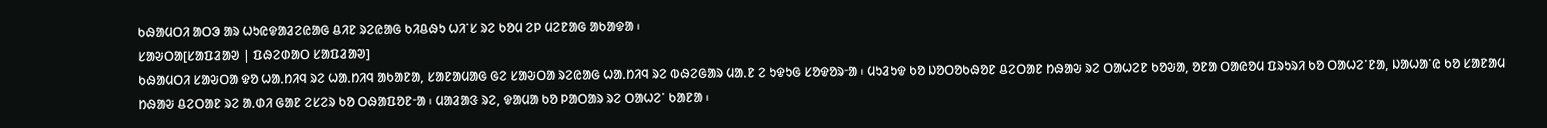ᱠᱷᱟᱢᱛᱤ ᱟᱛᱳ ᱟᱨ ᱦᱩᱭᱫᱟᱲᱮᱭᱟᱜ ᱪᱤᱱ ᱨᱮᱭᱟᱜ ᱠᱤᱪᱷᱩ ᱦᱤᱸᱥ ᱨᱮ ᱠᱚᱢ ᱮᱞ ᱢᱮᱱᱟᱜ ᱟᱠᱟᱫᱟ ᱾
ᱥᱟᱶᱛᱟ[ᱥᱟᱯᱲᱟᱣ | ᱯᱷᱮᱰᱟᱛ ᱥᱟᱯᱲᱟᱣ]
ᱠᱷᱟᱢᱛᱤ ᱥᱟᱶᱛᱟ ᱫᱚ ᱦᱟᱹᱴᱤᱧ ᱨᱮ ᱦᱟᱹᱴᱤᱧ ᱟᱠᱟᱱᱟ, ᱥᱟᱱᱟᱢᱟᱜ ᱜᱮ ᱥᱟᱶᱛᱟ ᱨᱮᱭᱟᱜ ᱦᱟᱹᱴᱤᱧ ᱨᱮ ᱵᱷᱮᱜᱟᱨ ᱢᱟᱹᱱ ᱮ ᱩᱫᱩᱜ ᱥᱚᱫᱚᱨᱼᱟ ᱾ ᱢᱩᱲᱩᱫ ᱠᱚ ᱡᱚᱛᱚᱠᱷᱚᱱ ᱪᱮᱛᱟᱱ ᱴᱷᱟᱶ ᱨᱮ ᱛᱟᱦᱮᱱ ᱠᱚᱶᱟ, ᱚᱱᱟ ᱛᱟᱭᱚᱢ ᱯᱨᱩᱨᱤ ᱠᱚ ᱛᱟᱦᱮᱸᱱᱟ, ᱡᱟᱦᱟᱸᱭ ᱠᱚ ᱥᱟᱱᱟᱢ ᱴᱷᱟᱶ ᱪᱮᱛᱟᱱ ᱨᱮ ᱟᱹᱰᱤ ᱜᱟᱱ ᱮᱥᱮᱨ ᱠᱚ ᱛᱷᱟᱯᱚᱱᱼᱟ ᱾ ᱢᱟᱲᱟᱝ ᱨᱮ, ᱫᱟᱢᱟ ᱠᱚ ᱞᱟᱛᱟᱨ ᱨᱮ ᱛᱟᱦᱮᱸ ᱠᱟᱱᱟ ᱾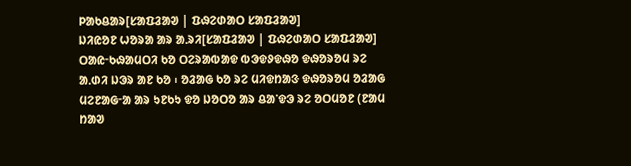ᱞᱟᱠᱪᱟᱨ[ᱥᱟᱯᱲᱟᱣ | ᱯᱷᱮᱰᱟᱛ ᱥᱟᱯᱲᱟᱣ]
ᱡᱤᱭᱚᱱ ᱦᱚᱨᱟ ᱟᱨ ᱟᱹᱨᱤ[ᱥᱟᱯᱲᱟᱣ | ᱯᱷᱮᱰᱟᱛ ᱥᱟᱯᱲᱟᱣ]
ᱛᱟᱭᱼᱠᱷᱟᱢᱛᱤ ᱠᱚ ᱛᱮᱨᱟᱵᱟᱫ ᱵᱳᱫᱽᱫᱷᱚ ᱫᱷᱚᱨᱚᱢ ᱨᱮ ᱟᱹᱰᱤ ᱡᱳᱨ ᱟᱱ ᱠᱚ ᱾ ᱚᱲᱟᱜ ᱠᱚ ᱨᱮ ᱢᱤᱫᱴᱟᱝ ᱫᱷᱚᱨᱚᱢ ᱚᱲᱟᱜ ᱢᱮᱱᱟᱜᱼᱟ ᱟᱨ ᱩᱱᱠᱩ ᱫᱚ ᱡᱚᱛᱚ ᱟᱨ ᱪᱟᱸᱫᱳ ᱨᱮ ᱚᱛᱢᱚᱱ (ᱱᱟᱢ ᱴᱟᱣ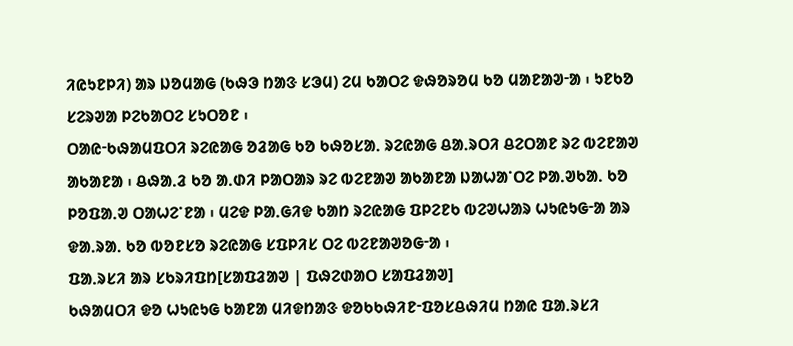ᱤᱭᱩᱱᱞᱤ) ᱟᱨ ᱡᱚᱢᱟᱜ (ᱠᱷᱳ ᱴᱟᱝ ᱥᱳᱢ) ᱮᱢ ᱠᱟᱛᱮ ᱫᱷᱚᱨᱚᱢ ᱠᱚ ᱢᱟᱱᱟᱣᱼᱟ ᱾ ᱩᱱᱠᱚ ᱥᱮᱨᱣᱟ ᱞᱮᱠᱟᱛᱮ ᱥᱩᱛᱚᱱ ᱾
ᱛᱟᱭᱼᱠᱷᱟᱢᱯᱛᱤ ᱨᱮᱭᱟᱜ ᱚᱲᱟᱜ ᱠᱚ ᱠᱷᱚᱥᱟᱹ ᱨᱮᱭᱟᱜ ᱪᱟᱹᱨᱛᱤ ᱪᱮᱛᱟᱱ ᱨᱮ ᱵᱮᱱᱟᱣ ᱟᱠᱟᱱᱟ ᱾ ᱪᱷᱟᱹᱲ ᱠᱚ ᱟᱹᱰᱤ ᱞᱟᱛᱟᱨ ᱨᱮ ᱵᱮᱱᱟᱣ ᱟᱠᱟᱱᱟ ᱡᱟᱦᱟᱸᱛᱮ ᱞᱟᱹᱣᱠᱟᱹ ᱠᱚ ᱞᱚᱯᱟᱹᱣ ᱛᱟᱦᱮᱸᱱᱟ ᱾ ᱢᱮᱫ ᱞᱟᱹᱜᱤᱫ ᱠᱟᱴ ᱨᱮᱭᱟᱜ ᱯᱞᱮᱱᱠ ᱵᱮᱣᱦᱟᱨ ᱦᱩᱭᱩᱜᱼᱟ ᱟᱨ ᱫᱟᱹᱨᱟᱹ ᱠᱚ ᱵᱚᱱᱥᱚ ᱨᱮᱭᱟᱜ ᱥᱯᱞᱤᱥ ᱛᱮ ᱵᱮᱱᱟᱣᱚᱜᱼᱟ ᱾
ᱯᱟᱹᱨᱥᱤ ᱟᱨ ᱥᱠᱨᱤᱯᱴ[ᱥᱟᱯᱲᱟᱣ | ᱯᱷᱮᱰᱟᱛ ᱥᱟᱯᱲᱟᱣ]
ᱠᱷᱟᱢᱛᱤ ᱫᱚ ᱦᱩᱭᱩᱜ ᱠᱟᱱᱟ ᱢᱤᱫᱴᱟᱝ ᱫᱚᱠᱠᱷᱤᱱᱼᱯᱚᱥᱪᱷᱤᱢ ᱴᱟᱭ ᱯᱟᱹᱨᱥᱤ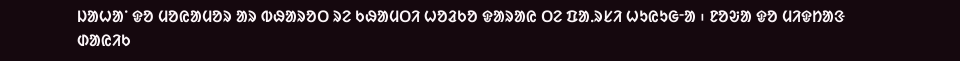ᱡᱟᱦᱟᱸ ᱫᱚ ᱢᱚᱭᱟᱢᱚᱨ ᱟᱨ ᱵᱷᱟᱨᱚᱛ ᱨᱮ ᱠᱷᱟᱢᱛᱤ ᱦᱚᱲᱠᱚ ᱫᱟᱨᱟᱭ ᱛᱮ ᱯᱟᱹᱨᱥᱤ ᱦᱩᱭᱩᱜᱼᱟ ᱾ ᱱᱚᱶᱟ ᱫᱚ ᱢᱤᱫᱴᱟᱝ ᱰᱟᱭᱤᱠ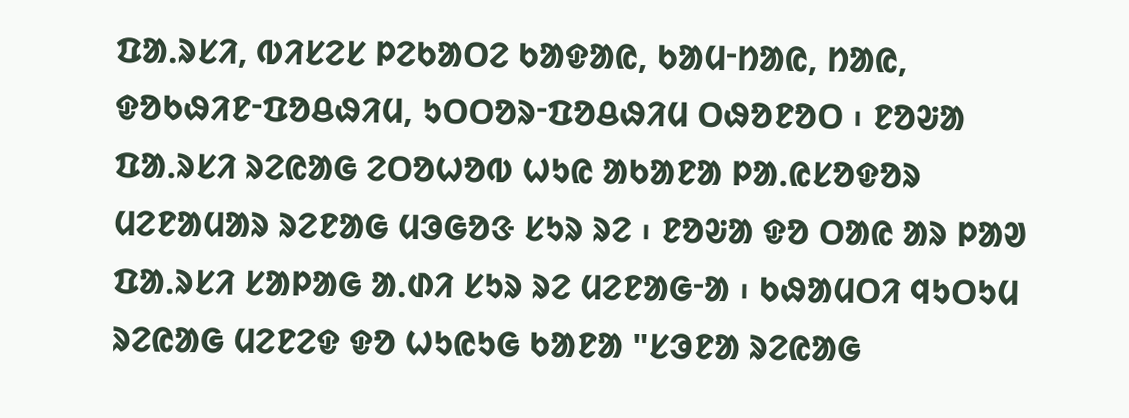ᱯᱟᱹᱨᱥᱤ, ᱵᱤᱥᱮᱥ ᱞᱮᱠᱟᱛᱮ ᱠᱟᱫᱟᱭ, ᱠᱟᱢᱼᱴᱟᱭ, ᱴᱟᱭ, ᱫᱚᱠᱷᱤᱱᱼᱯᱚᱪᱷᱤᱢ, ᱩᱛᱛᱚᱨᱼᱯᱚᱪᱷᱤᱢ ᱛᱷᱚᱱᱚᱛ ᱾ ᱱᱚᱶᱟ ᱯᱟᱹᱨᱥᱤ ᱨᱮᱭᱟᱜ ᱮᱛᱚᱦᱚᱵ ᱦᱩᱭ ᱟᱠᱟᱱᱟ ᱞᱟᱹᱭᱥᱚᱫᱚᱨ ᱢᱮᱱᱟᱢᱟᱨ ᱨᱮᱱᱟᱜ ᱢᱳᱜᱚᱝ ᱥᱩᱨ ᱨᱮ ᱾ ᱱᱚᱶᱟ ᱫᱚ ᱛᱟᱭ ᱟᱨ ᱞᱟᱣ ᱯᱟᱹᱨᱥᱤ ᱥᱟᱞᱟᱜ ᱟᱹᱰᱤ ᱥᱩᱨ ᱨᱮ ᱢᱮᱱᱟᱜᱼᱟ ᱾ ᱠᱷᱟᱢᱛᱤ ᱧᱩᱛᱩᱢ ᱨᱮᱭᱟᱜ ᱢᱮᱱᱮᱫ ᱫᱚ ᱦᱩᱭᱩᱜ ᱠᱟᱱᱟ "ᱥᱳᱱᱟ ᱨᱮᱭᱟᱜ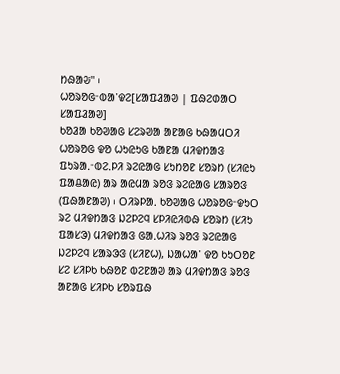ᱴᱷᱟᱶ" ᱾
ᱦᱚᱨᱚᱜᱼᱵᱟᱸᱫᱮ[ᱥᱟᱯᱲᱟᱣ | ᱯᱷᱮᱰᱟᱛ ᱥᱟᱯᱲᱟᱣ]
ᱠᱚᱲᱟ ᱠᱚᱣᱟᱜ ᱥᱮᱨᱣᱟ ᱟᱱᱟᱜ ᱠᱷᱟᱢᱛᱤ ᱦᱚᱨᱚᱜ ᱫᱚ ᱦᱩᱭᱩᱜ ᱠᱟᱱᱟ ᱢᱤᱫᱴᱟᱝ ᱯᱩᱨᱟᱹᱼᱵᱮᱹᱞᱤ ᱨᱮᱭᱟᱜ ᱥᱩᱴᱚᱱ ᱥᱚᱨᱴ (ᱥᱤᱭᱩ ᱯᱟᱪᱟᱭ) ᱟᱨ ᱟᱭᱢᱟ ᱨᱚᱝ ᱨᱮᱭᱟᱜ ᱥᱟᱨᱚᱝ (ᱯᱷᱟᱱᱟᱣ) ᱾ ᱛᱤᱨᱞᱟᱹ ᱠᱚᱣᱟᱜ ᱦᱚᱨᱚᱜᱼᱫᱩᱛ ᱨᱮ ᱢᱤᱫᱴᱟᱝ ᱡᱮᱞᱮᱧ ᱥᱞᱤᱭᱤᱵᱷ ᱥᱚᱨᱴ (ᱥᱤᱩ ᱯᱟᱥᱳ) ᱢᱤᱫᱴᱟᱝ ᱜᱟᱹᱦᱤᱨ ᱨᱚᱝ ᱨᱮᱭᱟᱜ ᱡᱮᱞᱮᱧ ᱥᱟᱨᱳᱝ (ᱥᱤᱱᱦ), ᱡᱟᱦᱟᱸ ᱫᱚ ᱠᱩᱛᱚᱱ ᱥᱮ ᱥᱤᱞᱠ ᱠᱷᱚᱱ ᱵᱮᱱᱟᱣ ᱟᱨ ᱢᱤᱫᱴᱟᱝ ᱨᱚᱝ ᱟᱱᱟᱜ ᱥᱤᱞᱠ ᱥᱚᱨᱯᱷ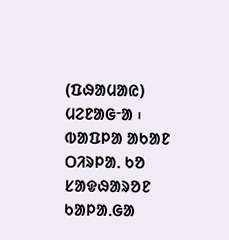(ᱯᱷᱟᱢᱟᱭ) ᱢᱮᱱᱟᱜᱼᱟ ᱾ ᱵᱟᱯᱞᱟ ᱟᱠᱟᱱ ᱛᱤᱨᱞᱟᱹ ᱠᱚ ᱥᱟᱫᱷᱟᱨᱚᱱ ᱠᱟᱞᱟᱹᱜᱟ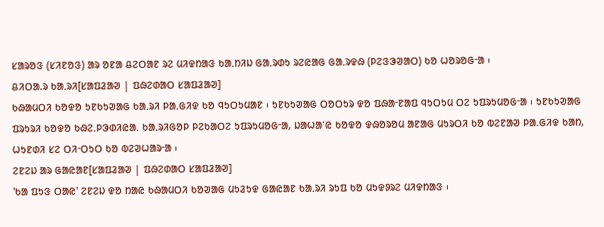ᱥᱟᱨᱚᱝ (ᱥᱤᱱᱚᱝ) ᱟᱨ ᱚᱱᱟ ᱪᱮᱛᱟᱱ ᱨᱮ ᱢᱤᱫᱴᱟᱝ ᱠᱟᱹᱴᱤᱡ ᱜᱟᱹᱨᱰᱩ ᱨᱮᱭᱟᱜ ᱜᱟᱹᱨᱫᱷ (ᱞᱮᱝᱳᱣᱟᱛ) ᱠᱚ ᱦᱚᱨᱚᱜᱼᱟ ᱾
ᱪᱤᱛᱟ.ᱨ ᱠᱟᱹᱨᱤ[ᱥᱟᱯᱲᱟᱣ | ᱯᱷᱮᱰᱟᱛ ᱥᱟᱯᱲᱟᱣ]
ᱠᱷᱟᱢᱛᱤ ᱠᱚᱫᱚ ᱩᱱᱠᱩᱣᱟᱜ ᱠᱟᱹᱨᱤ ᱞᱟᱹᱜᱤᱫ ᱠᱚ ᱧᱩᱛᱩᱢᱟᱱ ᱾ ᱩᱱᱠᱩᱣᱟᱜ ᱛᱚᱛᱩᱨ ᱫᱚ ᱯᱷᱟᱼᱱᱟᱯ ᱧᱩᱛᱩᱢ ᱛᱮ ᱩᱯᱨᱩᱢᱚᱜᱼᱟ ᱾ ᱩᱱᱠᱩᱣᱟᱜ ᱯᱨᱩᱨᱤ ᱠᱚᱫᱚ ᱠᱷᱮᱹᱞᱳᱰᱤᱭᱟᱹ ᱠᱟᱹᱨᱤᱜᱚᱞ ᱞᱮᱠᱟᱛᱮ ᱩᱯᱨᱩᱢᱚᱜᱼᱟ, ᱡᱟᱦᱟᱸᱭ ᱠᱚᱫᱚ ᱫᱷᱚᱨᱚᱢ ᱟᱱᱟᱜ ᱢᱩᱨᱛᱤ ᱠᱚ ᱵᱮᱱᱟᱣ ᱞᱟᱹᱜᱤᱫ ᱠᱟᱴ, ᱦᱩᱱᱰᱤ ᱥᱮ ᱛᱤᱼᱛᱩᱛ ᱠᱚ ᱵᱮᱣᱦᱟᱨᱼᱟ ᱾
ᱮᱱᱮᱡ ᱟᱨ ᱜᱟᱭᱟᱱ[ᱥᱟᱯᱲᱟᱣ | ᱯᱷᱮᱰᱟᱛ ᱥᱟᱯᱲᱟᱣ]
'ᱠᱟ ᱯᱩᱝ ᱛᱟᱭ' ᱮᱱᱮᱡ ᱫᱚ ᱴᱟᱭ ᱠᱷᱟᱢᱛᱤ ᱠᱚᱣᱟᱜ ᱢᱩᱲᱩᱫ ᱜᱟᱭᱟᱱ ᱠᱟᱹᱨᱤ ᱨᱩᱯ ᱠᱚ ᱢᱩᱫᱽᱨᱮ ᱢᱤᱫᱴᱟᱝ ᱾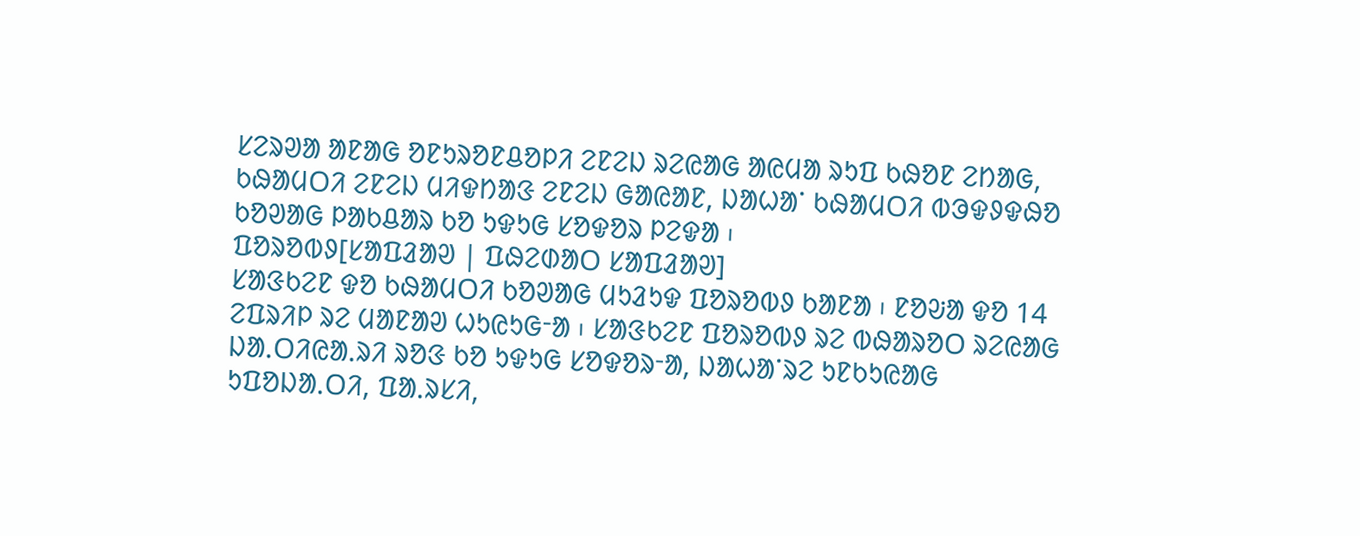ᱥᱮᱨᱣᱟ ᱟᱱᱟᱜ ᱚᱱᱩᱨᱚᱱᱪᱚᱞᱤ ᱮᱱᱮᱡ ᱨᱮᱭᱟᱜ ᱟᱭᱢᱟ ᱨᱩᱯ ᱠᱷᱚᱱ ᱮᱴᱟᱜ, ᱠᱷᱟᱢᱛᱤ ᱮᱱᱮᱡ ᱢᱤᱫᱴᱟᱝ ᱮᱱᱮᱡ ᱜᱟᱭᱟᱱ, ᱡᱟᱦᱟᱸ ᱠᱷᱟᱢᱛᱤ ᱵᱳᱫᱽᱫᱷᱚ ᱠᱚᱣᱟᱜ ᱞᱟᱠᱪᱟᱨ ᱠᱚ ᱩᱫᱩᱜ ᱥᱚᱫᱚᱨ ᱞᱮᱫᱟ ᱾
ᱯᱚᱨᱚᱵᱽ[ᱥᱟᱯᱲᱟᱣ | ᱯᱷᱮᱰᱟᱛ ᱥᱟᱯᱲᱟᱣ]
ᱥᱟᱝᱠᱮᱱ ᱫᱚ ᱠᱷᱟᱢᱛᱤ ᱠᱚᱣᱟᱜ ᱢᱩᱲᱩᱫ ᱯᱚᱨᱚᱵᱽ ᱠᱟᱱᱟ ᱾ ᱱᱚᱶᱟ ᱫᱚ 14 ᱮᱯᱨᱤᱞ ᱨᱮ ᱢᱟᱱᱟᱣ ᱦᱩᱭᱩᱜᱼᱟ ᱾ ᱥᱟᱝᱠᱮᱱ ᱯᱚᱨᱚᱵᱽ ᱨᱮ ᱵᱷᱟᱨᱚᱛ ᱨᱮᱭᱟᱜ ᱡᱟᱹᱛᱤᱭᱟᱹᱨᱤ ᱨᱚᱝ ᱠᱚ ᱩᱫᱩᱜ ᱥᱚᱫᱚᱨᱼᱟ, ᱡᱟᱦᱟᱸᱨᱮ ᱩᱱᱠᱩᱭᱟᱜ ᱩᱯᱚᱡᱟᱹᱛᱤ, ᱯᱟᱹᱨᱥᱤ,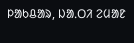ᱞᱟᱠᱪᱟᱨ, ᱡᱟᱹᱛᱤ ᱮᱢᱟᱱ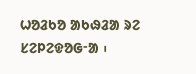ᱦᱚᱲᱠᱚ ᱟᱠᱷᱲᱟ ᱨᱮ ᱥᱮᱞᱮᱫᱚᱜᱼᱟ ᱾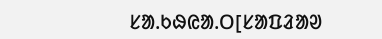ᱥᱟ.ᱠᱷᱭᱟ.ᱛ[ᱥᱟᱯᱲᱟᱣ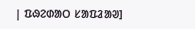| ᱯᱷᱮᱰᱟᱛ ᱥᱟᱯᱲᱟᱣ]